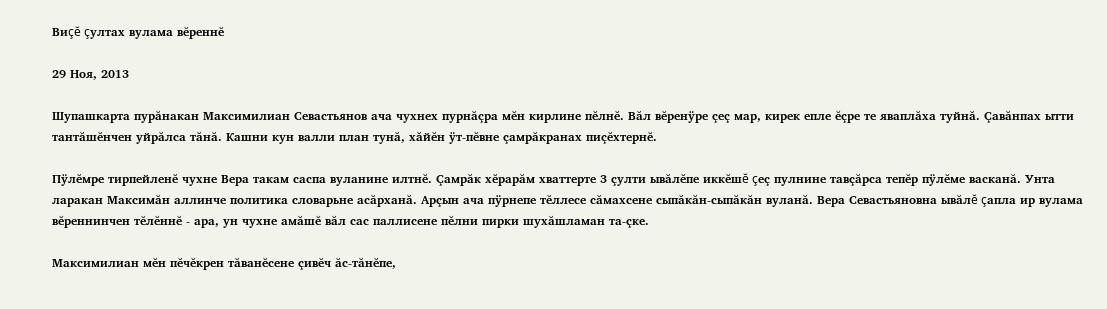Виçĕ çултах вулама вĕреннĕ

29 Ноя, 2013

Шупашкарта пурăнакан Максимилиан Севастьянов ача чухнех пурнăçра мĕн кирлине пĕлнĕ. Вăл вĕренÿре çеç мар, кирек епле ĕçре те яваплăха туйнă. Çавăнпах ытти тантăшĕнчен уйрăлса тăнă. Кашни кун валли план тунă, хăйĕн ÿт-пĕвне çамрăкранах пиçĕхтернĕ.

Пÿлĕмре тирпейленĕ чухне Вера такам саспа вуланине илтнĕ. Çамрăк хĕрарăм хваттерте 3 çулти ывăлĕпе иккĕшĕ çеç пулнине тавçăрса тепĕр пÿлĕме васканă. Унта ларакан Максимăн аллинче политика словарьне асăрханă. Арçын ача пÿрнепе тĕллесе сăмахсене сыпăкăн-сыпăкăн вуланă. Вера Севастьяновна ывăлĕ çапла ир вулама вĕреннинчен тĕлĕннĕ - ара, ун чухне амăшĕ вăл сас паллисене пĕлни пирки шухăшламан та-çке.

Максимилиан мĕн пĕчĕкрен тăванĕсене çивĕч ăс-тăнĕпе,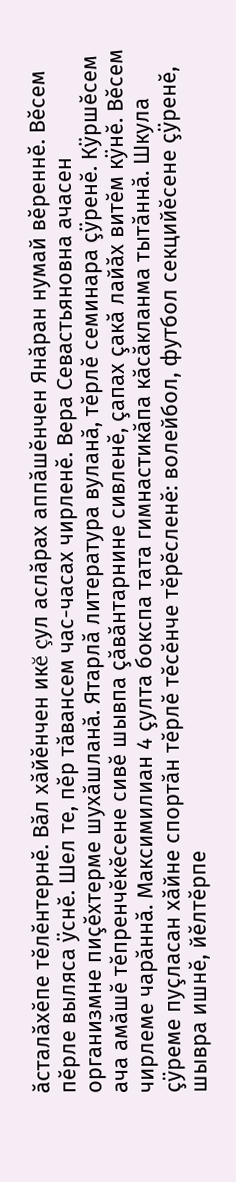ăсталăхĕпе тĕлĕнтернĕ. Вăл хăйĕнчен икĕ çул аслăрах аппăшĕнчен Янăран нумай вĕреннĕ. Вĕсем пĕрле выляса ÿснĕ. Шел те, пĕр тăвансем час-часах чирленĕ. Вера Севастьяновна ачасен организмне пиçĕхтерме шухăшланă. Ятарлă литература вуланă, тĕрлĕ семинара çÿренĕ. Кÿршĕсем ача амăшĕ тĕпренчĕкĕсене сивĕ шывпа çăвăнтарнине сивленĕ, çапах çакă лайăх витĕм кÿнĕ. Вĕсем чирлеме чарăннă. Максимилиан 4 çулта бокспа тата гимнастикăпа кăсăкланма тытăннă. Шкула çÿреме пуçласан хăйне спортăн тĕрлĕ тĕсĕнче тĕрĕсленĕ: волейбол, футбол секцийĕсене çÿренĕ, шывра ишнĕ, йĕлтĕрпе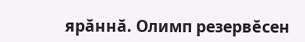ярăннă. Олимп резервĕсен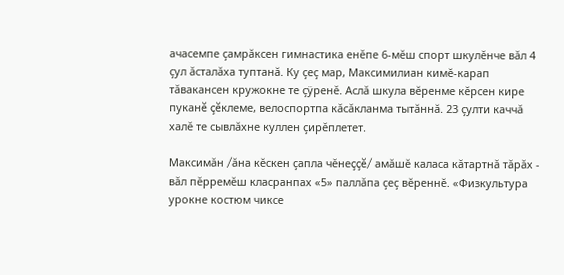ачасемпе çамрăксен гимнастика енĕпе 6-мĕш спорт шкулĕнче вăл 4 çул ăсталăха туптанă. Ку çеç мар, Максимилиан кимĕ-карап тăвакансен кружокне те çÿренĕ. Аслă шкула вĕренме кĕрсен кире пуканĕ çĕклеме, велоспортпа кăсăкланма тытăннă. 23 çулти каччă халĕ те сывлăхне куллен çирĕплетет.

Максимăн /ăна кĕскен çапла чĕнеççĕ/ амăшĕ каласа кăтартнă тăрăх - вăл пĕрремĕш класранпах «5» паллăпа çеç вĕреннĕ. «Физкультура урокне костюм чиксе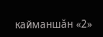кайманшăн «2»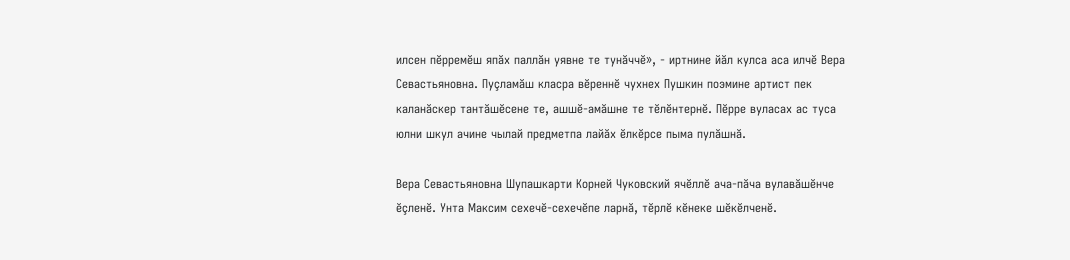илсен пĕрремĕш япăх паллăн уявне те тунăччĕ», - иртнине йăл кулса аса илчĕ Вера Севастьяновна. Пуçламăш класра вĕреннĕ чухнех Пушкин поэмине артист пек каланăскер тантăшĕсене те, ашшĕ-амăшне те тĕлĕнтернĕ. Пĕрре вуласах ас туса юлни шкул ачине чылай предметпа лайăх ĕлкĕрсе пыма пулăшнă.

Вера Севастьяновна Шупашкарти Корней Чуковский ячĕллĕ ача-пăча вулавăшĕнче ĕçленĕ. Унта Максим сехечĕ-сехечĕпе ларнă, тĕрлĕ кĕнеке шĕкĕлченĕ.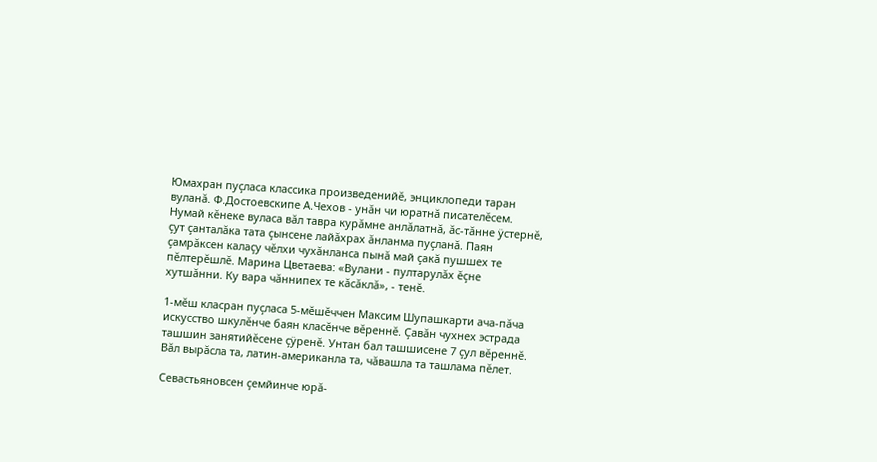Юмахран пуçласа классика произведенийĕ, энциклопеди таран вуланă. Ф.Достоевскипе А.Чехов - унăн чи юратнă писателĕсем. Нумай кĕнеке вуласа вăл тавра курăмне анлăлатнă, ăс-тăнне ÿстернĕ, çут çанталăка тата çынсене лайăхрах ăнланма пуçланă. Паян çамрăксен калаçу чĕлхи чухăнланса пынă май çакă пушшех те пĕлтерĕшлĕ. Марина Цветаева: «Вулани - пултарулăх ĕçне хутшăнни. Ку вара чăннипех те кăсăклă», - тенĕ.

1-мĕш класран пуçласа 5-мĕшĕччен Максим Шупашкарти ача-пăча искусство шкулĕнче баян класĕнче вĕреннĕ. Çавăн чухнех эстрада ташшин занятийĕсене çÿренĕ. Унтан бал ташшисене 7 çул вĕреннĕ. Вăл вырăсла та, латин-американла та, чăвашла та ташлама пĕлет.

Севастьяновсен çемйинче юрă-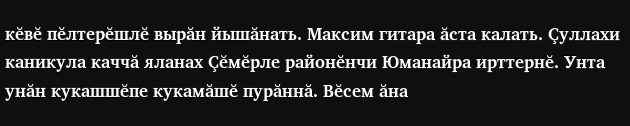кĕвĕ пĕлтерĕшлĕ вырăн йышăнать. Максим гитара ăста калать. Çуллахи каникула каччă яланах Çĕмĕрле районĕнчи Юманайра ирттернĕ. Унта унăн кукашшĕпе кукамăшĕ пурăннă. Вĕсем ăна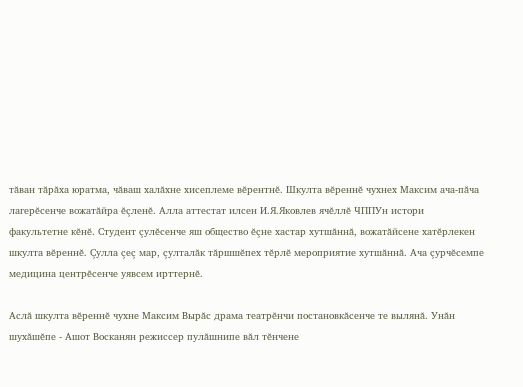тăван тăрăха юратма, чăваш халăхне хисеплеме вĕрентнĕ. Шкулта вĕреннĕ чухнех Максим ача-пăча лагерĕсенче вожатăйра ĕçленĕ. Алла аттестат илсен И.Я.Яковлев ячĕллĕ ЧППУн истори факультетне кĕнĕ. Студент çулĕсенче яш общество ĕçне хастар хутшăннă, вожатăйсене хатĕрлекен шкулта вĕреннĕ. Çулла çеç мар, çулталăк тăршшĕпех тĕрлĕ мероприятие хутшăннă. Ача çурчĕсемпе медицина центрĕсенче уявсем ирттернĕ.

Аслă шкулта вĕреннĕ чухне Максим Вырăс драма театрĕнчи постановкăсенче те вылянă. Унăн шухăшĕпе - Ашот Восканян режиссер пулăшнипе вăл тĕнчене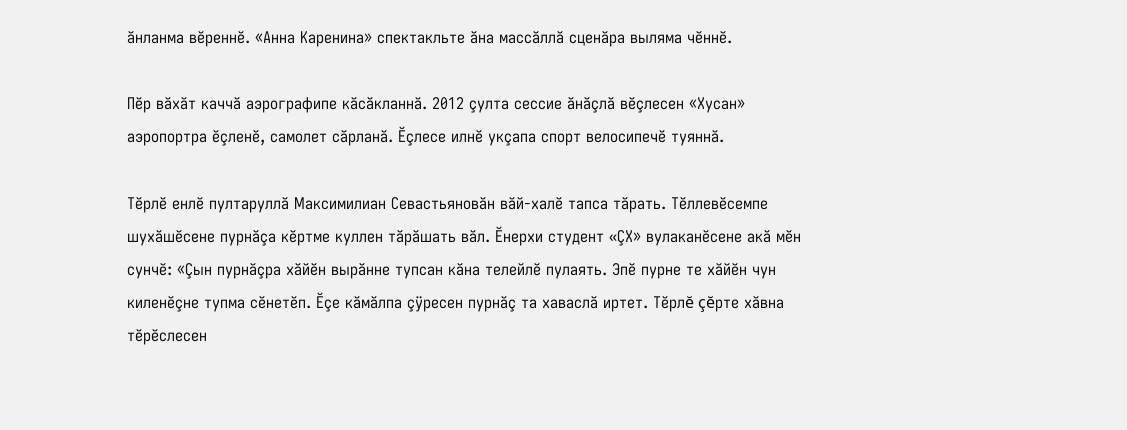ăнланма вĕреннĕ. «Анна Каренина» спектакльте ăна массăллă сценăра выляма чĕннĕ.

Пĕр вăхăт каччă аэрографипе кăсăкланнă. 2012 çулта сессие ăнăçлă вĕçлесен «Хусан» аэропортра ĕçленĕ, самолет сăрланă. Ĕçлесе илнĕ укçапа спорт велосипечĕ туяннă.

Тĕрлĕ енлĕ пултаруллă Максимилиан Севастьяновăн вăй-халĕ тапса тăрать. Тĕллевĕсемпе шухăшĕсене пурнăçа кĕртме куллен тăрăшать вăл. Ĕнерхи студент «ÇХ» вулаканĕсене акă мĕн сунчĕ: «Çын пурнăçра хăйĕн вырăнне тупсан кăна телейлĕ пулаять. Эпĕ пурне те хăйĕн чун киленĕçне тупма сĕнетĕп. Ĕçе кăмăлпа çÿресен пурнăç та хаваслă иртет. Тĕрлĕ çĕрте хăвна тĕрĕслесен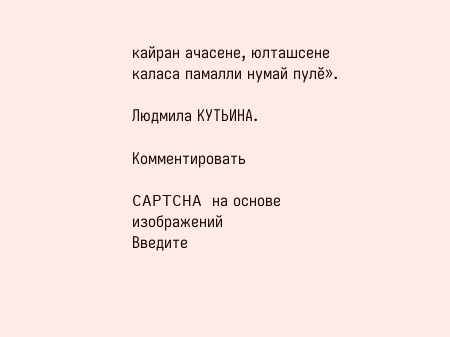кайран ачасене, юлташсене каласа памалли нумай пулĕ».

Людмила КУТЬИНА.

Комментировать

CAPTCHA на основе изображений
Введите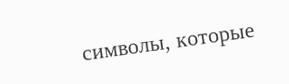символы, которые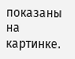показаны на картинке.